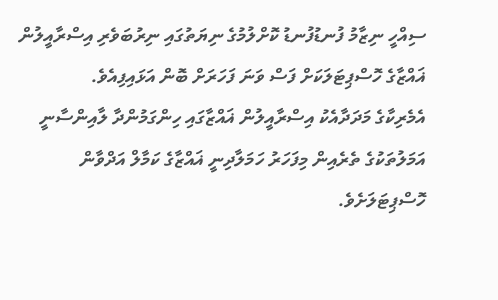ސިއްހީ ނިޒާމު ފުނޑުފުނޑު ކޮށްލުމުގެ ނިޔަތުގައި ނިރުބަވެރި އިސްރާއީލުން ޣައްޒާގެ ހޮސްޕިޓަލަކަށް ފަސް ވަނަ ފަހަރަށް ބޮން އަޅައިފިއެވެ.
އެމެރިކާގެ މަދަދާއެކު އިސްރާއީލުން ޣައްޒާގައި ހިންގަމުންދާ ލާއިންސާނީ އަމަލުތަކުގެ ތެރެއިން މިފަހަރު ހަމަލާދިނީ ޣައްޒާގެ ކަމާލް އަދްވާން ހޮސްޕިޓަލަށެވެ.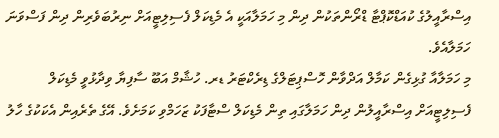އިސްރާއީލުގެ ކުއަޑްކޮޕްޓާ ޑްރޯންތަކުން ދިން މި ހަމަލާއަކީ އެ މެޑިކަލް ފެސިލިޓީއަށް ނިރުބަވެރިން ދިން ފަސްވަނަ ހަމަލާއެވެ.
މި ހަމަލާއާ ގުޅިގެން ކަމާލް އަދްވާން ހޮސްޕިޓަލްގެ ޑިރެކްޓަރު ޑރ. ހުޝާމް އަބޫ ސާފިޔާ ވިދާޅުވީ މެޑިކަލް ފެސިލިޓީއަށް އިސްރާއީލުން ދިން ހަމަލާގައި ތިން މެޑިކަލް ސްޓާފަކު ޒަހަމްވި ކަމަށެވެ. އޭގެ ތެރެއިން އެކަކުގެ ހާލު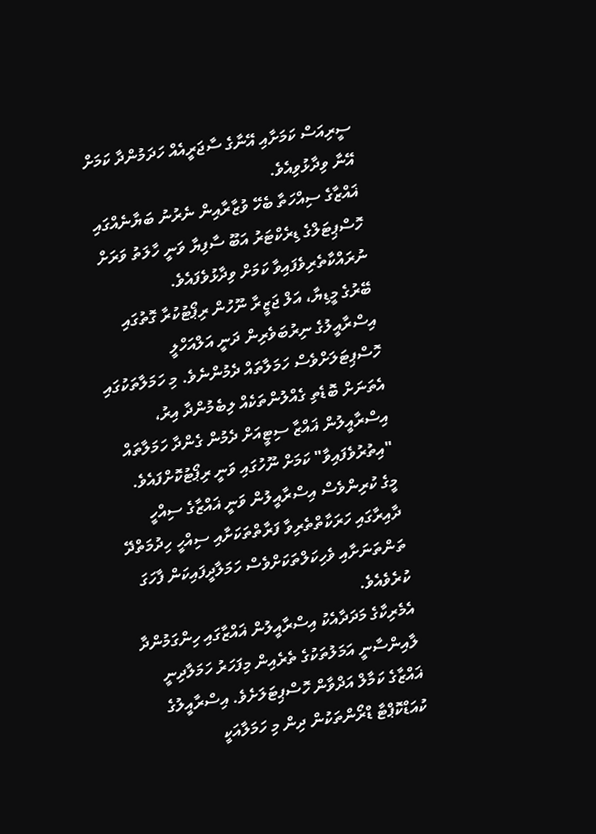ސީރިއަސް ކަމަށާއި އޭނާގެ ސާޖަރީއެއް ހަދަމުންދާ ކަމަށް އޭނާ ވިދާޅުވިއެވެ.
ޣައްޒާގެ ސިއްހަތާ ބެހޭ ވުޒާރާއިން ނެރުނު ބަޔާނެއްގައި ހޮސްޕިޓަލްގެ ޑިރެކްޓަރު އަބޫ ސާފިޔާ ވަނީ ހާލަތު ވަރަށް ނުރައްކާތެރިވެފައިވާ ކަމަށް ވިދާޅުވެފައެވެ.
ބޭރުގެ މީޑިޔާ، އަލް ޖަޒީރާ ނޫހުން ރިޕޯޓުކުރާ ގޮތުގައި އިސްރާއީލުގެ ނިރުބަވެރިން ދަނީ އަލްއަހްލީ ހޮސްޕިޓަލަށްވެސް ހަމަލާތައް ދެމުންނެވެ. މި ހަމަލާތަކުގައި އެތަނަށް ބޮޑެތި ގެއްލުންތަކެއް ލިބެމުންދާ އިރު، އިސްރާއީލުން ޣައްޒާ ސިޓީއަށް ދެމުން ގެންދާ ހަމަލާތައް "އިތުރުވެފައިވާ" ކަމަށް ނޫހުގައި ވަނީ ރިޕޯޓުކޮށްފައެވެ.
މީގެ ކުރިންވެސް އިސްރާއީލުން ވަނީ ޣައްޒާގެ ސިއްހީ ދާއިރާގައި ހަރަކާތްތެރިވާ ފަރާތްތަކަށާއި ސިއްހީ ހިދުމަތްދޭ ތަންތަނަށާއި ވެހިކަލްތަކަށްވެސް ހަމަލާދީފައިކަން ފާހަގަ ކުރެވެއެވެ.
އެމެރިކާގެ މަދަދާއެކު އިސްރާއީލުން ޣައްޒާގައި ހިންގަމުންދާ ލާއިންސާނީ އަމަލުތަކުގެ ތެރެއިން މިފަހަރު ހަމަލާދިނީ ޣައްޒާގެ ކަމާލް އަދްވާން ހޮސްޕިޓަލަށެވެ. އިސްރާއީލުގެ ކުއަޑްކޮޕްޓާ ޑްރޯންތަކުން ދިން މި ހަމަލާއަކީ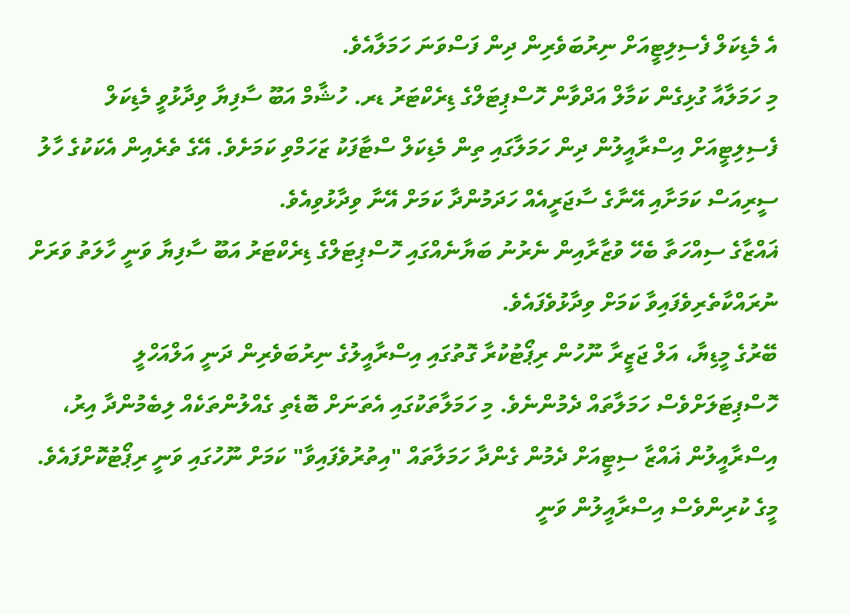އެ މެޑިކަލް ފެސިލިޓީއަށް ނިރުބަވެރިން ދިން ފަސްވަނަ ހަމަލާއެވެ.
މި ހަމަލާއާ ގުޅިގެން ކަމާލް އަދްވާން ހޮސްޕިޓަލްގެ ޑިރެކްޓަރު ޑރ. ހުޝާމް އަބޫ ސާފިޔާ ވިދާޅުވީ މެޑިކަލް ފެސިލިޓީއަށް އިސްރާއީލުން ދިން ހަމަލާގައި ތިން މެޑިކަލް ސްޓާފަކު ޒަހަމްވި ކަމަށެވެ. އޭގެ ތެރެއިން އެކަކުގެ ހާލު ސީރިއަސް ކަމަށާއި އޭނާގެ ސާޖަރީއެއް ހަދަމުންދާ ކަމަށް އޭނާ ވިދާޅުވިއެވެ.
ޣައްޒާގެ ސިއްހަތާ ބެހޭ ވުޒާރާއިން ނެރުނު ބަޔާނެއްގައި ހޮސްޕިޓަލްގެ ޑިރެކްޓަރު އަބޫ ސާފިޔާ ވަނީ ހާލަތު ވަރަށް ނުރައްކާތެރިވެފައިވާ ކަމަށް ވިދާޅުވެފައެވެ.
ބޭރުގެ މީޑިޔާ، އަލް ޖަޒީރާ ނޫހުން ރިޕޯޓުކުރާ ގޮތުގައި އިސްރާއީލުގެ ނިރުބަވެރިން ދަނީ އަލްއަހްލީ ހޮސްޕިޓަލަށްވެސް ހަމަލާތައް ދެމުންނެވެ. މި ހަމަލާތަކުގައި އެތަނަށް ބޮޑެތި ގެއްލުންތަކެއް ލިބެމުންދާ އިރު، އިސްރާއީލުން ޣައްޒާ ސިޓީއަށް ދެމުން ގެންދާ ހަމަލާތައް "އިތުރުވެފައިވާ" ކަމަށް ނޫހުގައި ވަނީ ރިޕޯޓުކޮށްފައެވެ.
މީގެ ކުރިންވެސް އިސްރާއީލުން ވަނީ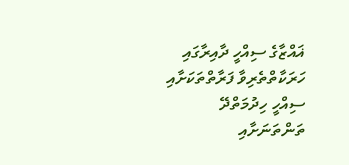ޣައްޒާގެ ސިއްހީ ދާއިރާގައި ހަރަކާތްތެރިވާ ފަރާތްތަކަށާއި ސިއްހީ ހިދުމަތްދޭ ތަންތަނަށާއި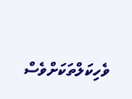ވެހިކަލްތަކަށްވެސް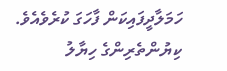ހަމަލާދީފައިކަން ފާހަގަ ކުރެވެއެވެ.
ކިޔުންތެރިންގެ ހިޔާލު